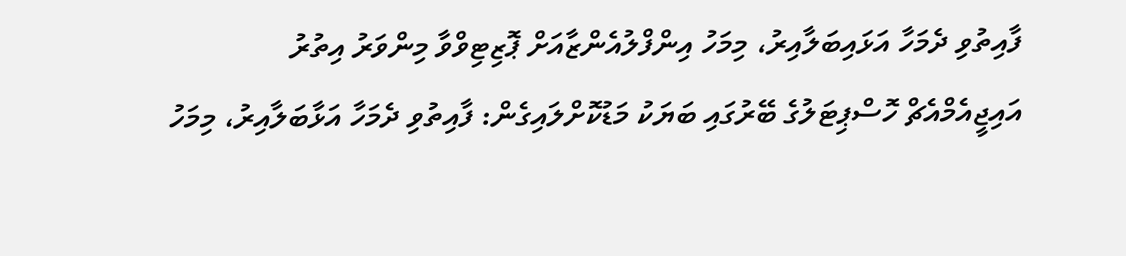ފާއިތުވި ދެމަހާ އަޅައިބަލާއިރު، މިމަހު އިންފްލުއެންޒާއަށް ޕޮޒިޓިވްވާ މިންވަރު އިތުރު
އައިޖީއެމްއެޗް ހޮސްޕިޓަލުގެ ބޭރުގައި ބަޔަކު މަޑުކޮށްލައިގެން: ފާއިތުވި ދެމަހާ އަޅާބަލާއިރު، މިމަހު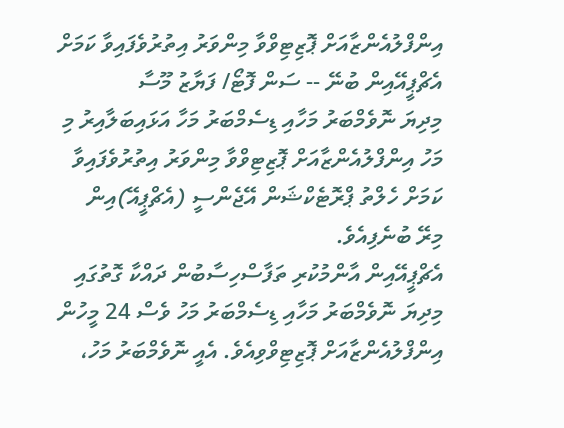އިންފްލުއެންޒާއަށް ޕޮޒިޓިވްވާ މިންވަރު އިތުރުވެފައިވާ ކަމަށް އެޗްޕީއޭއިން ބުނޭ -- ސަން ފޮޓޯ/ ފަޔާޒު މޫސާ
މިދިޔަ ނޮވެމްބަރު މަހާއި ޑިސެމްބަރު މަހާ އަޅައިބަލާއިރު މި މަހު އިންފްލުއެންޒާއަށް ޕޮޒިޓިވްވާ މިންވަރު އިތުރުވެފައިވާ ކަމަށް ހެލްތު ޕްރޮޓެކްޝަން އޭޖެންސީ (އެޗްޕީއޭ)އިން މިރޭ ބުނެފިއެވެ.
އެޗްޕީއޭއިން އާންމުކުރި ތަފާސްހިސާބުން ދައްކާ ގޮތުގައި މިދިޔަ ނޮވެމްބަރު މަހާއި ޑިސެމްބަރު މަހު ވެސް 24 މީހުން އިންފްލުއެންޒާއަށް ޕޮޒިޓިވްވިއެވެ. އެއީ ނޮވެމްބަރު މަހު،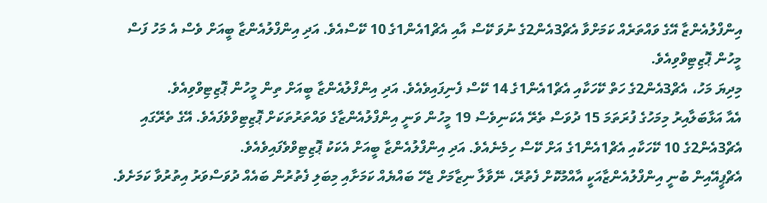އިންފްލުއެންޒާ އޭގެ ވައްތަރެއް ކަމަށްވާ އެޗް3އެން2ގެ ނުވަ ކޭސް އާއި އެޗް1އެން1ގެ 10 ކޭސްއެވެ. އަދި އިންފްލުއެންޒާ ބީއަށް ވެސް އެ މަހު ފަސް މީހުން ޕޮޒިޓިވްވިއެވެ.
މިދިޔަ މަހު، އެޗް3އެން2ގެ ހަތް ކޭހަކާއި އެޗް1އެން1ގެ 14 ކޭސް ފެނިފައިވެއެވެ. އަދި އިންފްލުއެންޒާ ބީއަށް ތިން މީހުން ޕޮޒިޓިވްވިއެވެ.
އެއާ އަޅާބަލާއިރު މިމަހުގެ ފުރަތަމަ 15 ދުވަސް ތެރޭ އެކަނިވެސް 19 މީހުން ވަނީ އިންފްލުއެންޒާގެ ވައްތަރުތަކަށް ޕޮޒިޓިވްވެފައެވެ. އޭގެ ތެރޭގައި އެޗް3އެން2ގެ 10 ކޭހަކާއި އެޗް1އެން1ގެ އަށް ކޭސް ހިމެނެއެވެ. އަދި އިންފްލުއެންޒާ ބީއަށް އެކަކު ޕޮޒިޓިވްވެފައިވެއެވެ.
އެޗްޕީއޭއިން ބުނީ އިންފްލުއެންޒާއަކީ އާއްމުކޮށް ފެތުރޭ، ނޭވާލާ ނިޒާމަށް ޖެހޭ ބައްޔެއް ކަމަށާއި މިބަލި ފެތުރުން ބައެއް ދުވަސްވަރު އިތުރުވާ ކަމަށެވެ.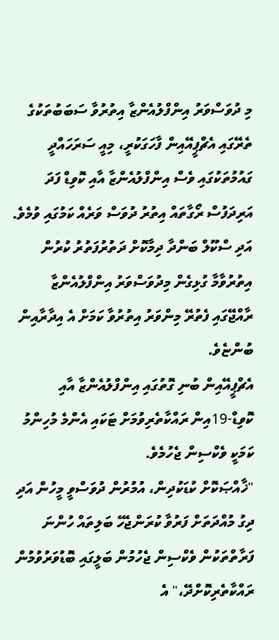މި ދުވަސްވަރު އިންފްލުއެންޒާ އިތުރުވާ ސަބަބުތަކުގެ ތެރޭގައި އެޗްޕީއޭއިން ފާހަގަކުރީ، މިއީ ސަރަހައްދީ ގައުމުތަކުގައި ވެސް އިންފްލުއެންޒާ އާއި ކޮވިޑް ފަދަ އަރިދަފުސް ރޯގާތައް އިތުރު ދުވަސް ވަރެއް ކަމުގައި ވުމެވެ. އަދި ސްކޫލް ބަންދާ ދިމާކޮށް ދަތުރުފަތުރު ކުރުން އިތުރުވާމާ ގުޅިގެން މިދުވަސްވަރު އިންފްލުއެންޒާ ރާއްޖޭގައި ފެތުރޭ މިންވަރު އިތުރުވާ ކަމަށް އެ އިދާރާއިން ބުންޏެވެ.
އެޗްޕީއޭއިން ބުނި ގޮތުގައި އިންފްލުއެންޒާ އާއި ކޮވިޑް-19އިން ރައްކާތެރިވުމަށް ޓަކައި އެންމެ މުހިންމު ކަމަކީ ވެކްސިން ޖެހުމެވެ.
"ޚާއްޞަކޮށް ކުޑަކުދިން، އުމުރުން ދުވަސްވީ މީހުން އަދި ދިގު މުއްދަތަށް ފަރުވާ ކުރަންޖެހޭ ބަލިތައް ހުންނަ ފަރާތްތަކުން ވެކްސިން ޖެހުމުން ބަލީގައި ބޮޑުވަރުވުމުން ރައްކާތެރިކޮށްދޭ،" އެ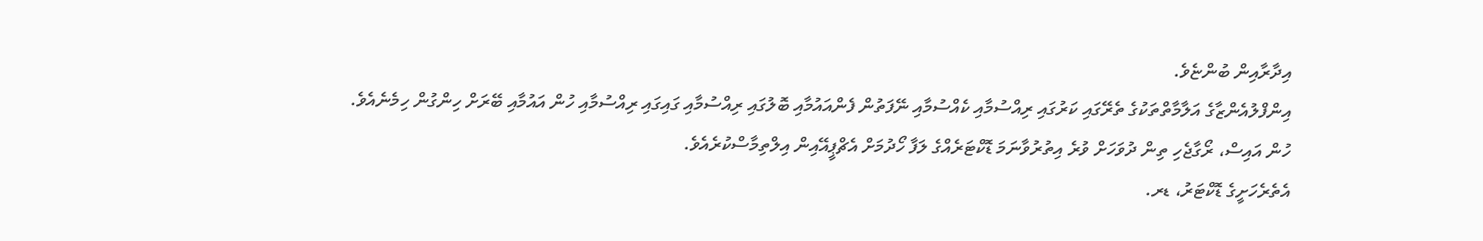އިދާރާއިން ބުންޏެވެ.
އިންފްލުއެންޒާގެ އަލާމާތްތަކުގެ ތެރޭގައި ކަރުގައި ރިއްސުމާއި ކެއްސުމާއި ނޭފަތުން ފެންއައުމާއި ބޮލުގައި ރިއްސުމާއި ގައިގައި ރިއްސުމާއި ހުން އައުމާއި ބޭރަށް ހިންގުން ހިމެނެއެވެ.
ހުން އައިސް، ރޯގާޖެހި ތިން ދުވަހަށް ވުރެ އިތުރުވާނަމަ ޑޮކްޓަރެއްގެ ލަފާ ހޯދުމަށް އެޗްޕީއޭއިން އިލްތިމާސްކުރެއެވެ.
އެތެރެހަށީގެ ޑޮކްޓަރު، ޑރ.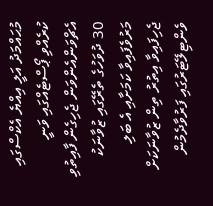މުޙައްމަދު އަލީ އިއްޔެ އެކްސްގައި ކުރެއްވި ޕޯސްޓެއްގައި ވަނީ އެޗްވަންއެންވަން ޖެހިގެން ފާއިތުވި 30 ދުވަހުގެ ތެރޭގައި ޒުވާނަކު މަރުވެފައިވާ ކަމަށާއި އެ ބަލި ޖެހިފައިވާ އިތުރު ތިން ޒުވާނަކަށް ވެންޓިލޭޓަރުގައި ފަރުވާދެމުން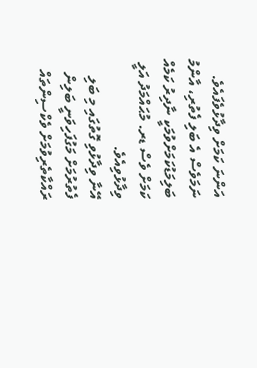އަންނަ ކަމަށް ވިދާޅުވެފައެވެ.
ނަމަވެސް އެ ބަލި ފެތުރި، އާންމު ބަލިމަޑުކަމަށްވުމަކީ ނާދިރު ކަމެއް ކަމަށް ވެސް ޑރ. މުޙައްމަދު އަލީ ވިދާޅުވިއެވެ.
އޭނާ ވިދާޅުވި ގޮތުގައި މި ބަލި ފެތުރުމަށް މަގުފަހިވަނީ ބަލިން ރައްކާތެރިވުމަށް ވެކްސިންތައް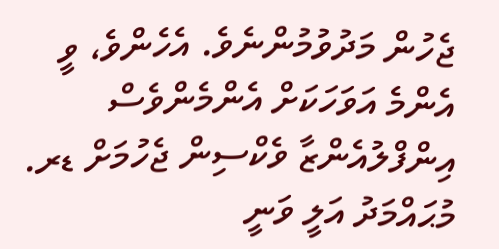ޖެހުން މަދުވުމުންނެވެ. އެހެންވެ، ވީ އެންމެ އަވަހަކަށް އެންމެންވެސް އިންފްލުއެންޒާ ވެކްސިން ޖެހުމަށް ޑރ. މުޙައްމަދު އަލީ ވަނީ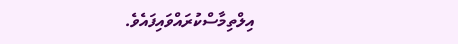އިލްތިމާސްކުރައްވައިފައެވެ.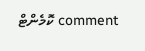comment ކޮމެންޓް